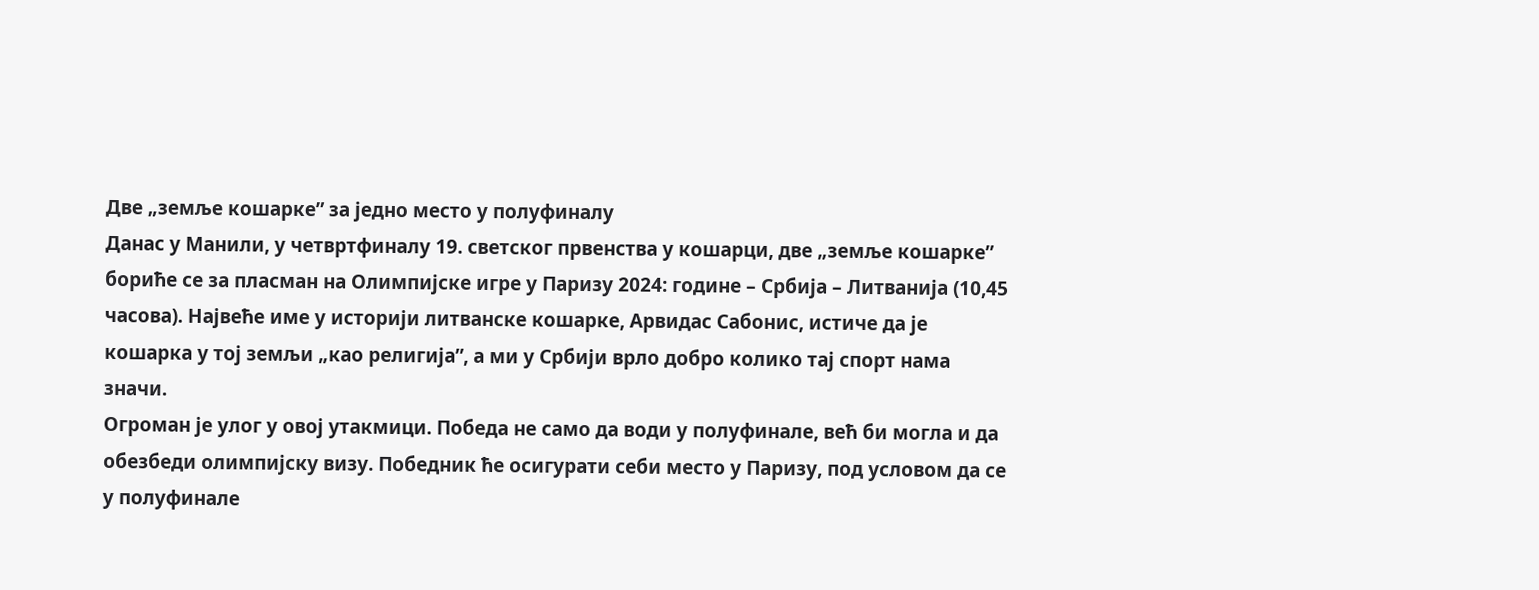Две „земље кошарке” за једно место у полуфиналу
Данас у Манили, у четвртфиналу 19. светског првенства у кошарци, две „земље кошарке” бориће се за пласман на Олимпијске игре у Паризу 2024: године – Србија – Литванија (10,45 часова). Највеће име у историји литванске кошарке, Арвидас Сабонис, истиче да је кошарка у тој земљи „као религија”, а ми у Србији врло добро колико тај спорт нама значи.
Огроман је улог у овој утакмици. Победа не само да води у полуфинале, већ би могла и да обезбеди олимпијску визу. Победник ће осигурати себи место у Паризу, под условом да се у полуфинале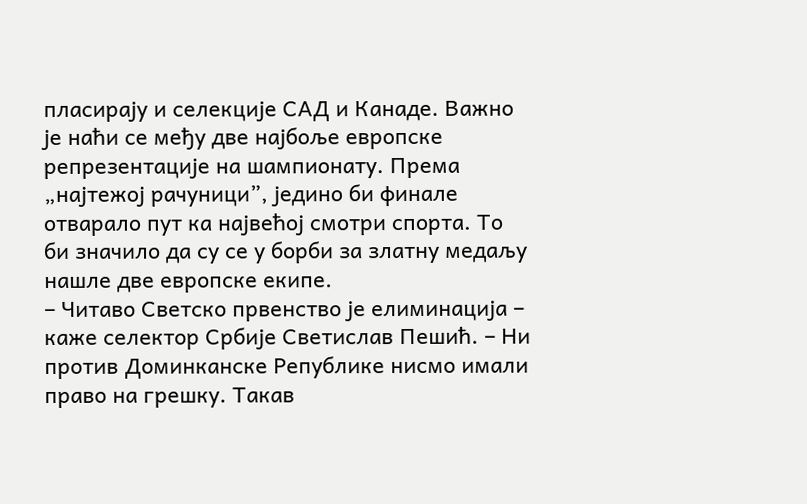пласирају и селекције САД и Канаде. Важно је наћи се међу две најбоље европске репрезентације на шампионату. Према „најтежој рачуници”, једино би финале отварало пут ка највећој смотри спорта. То би значило да су се у борби за златну медаљу нашле две европске екипе.
– Читаво Светско првенство је елиминација – каже селектор Србије Светислав Пешић. – Ни против Доминканске Републике нисмо имали право на грешку. Такав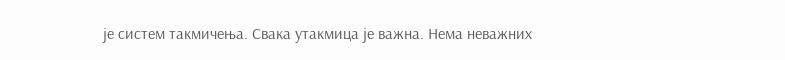је систем такмичења. Свака утакмица је важна. Нема неважних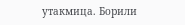утакмица. Борили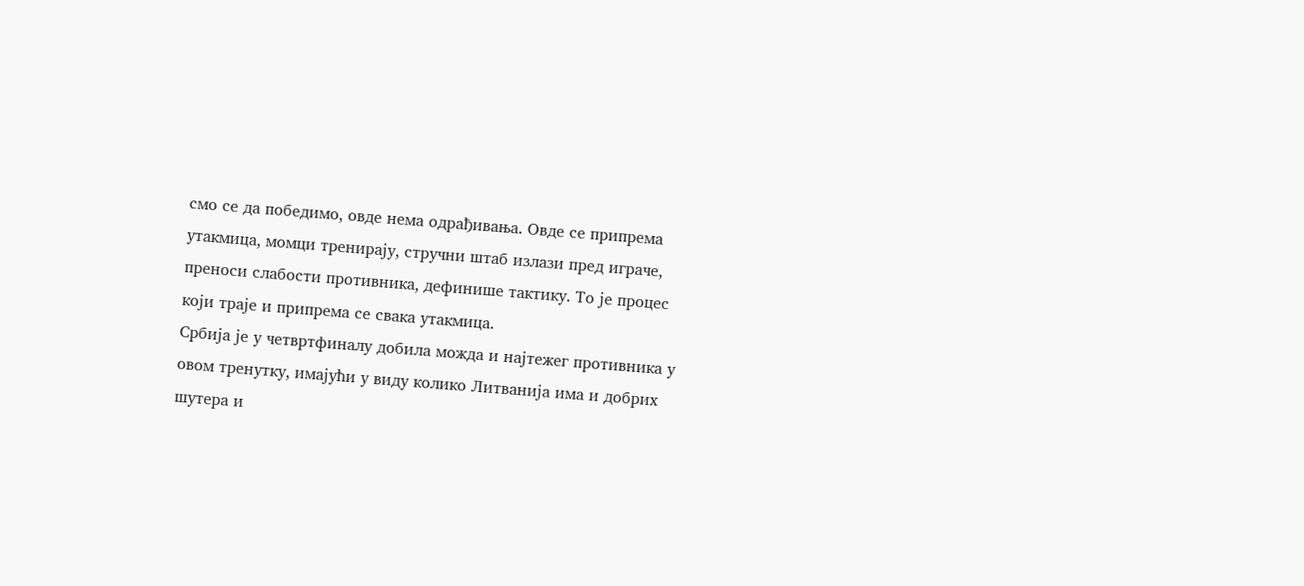смо се да победимо, овде нема одрађивања. Овде се припрема утакмица, момци тренирају, стручни штаб излази пред играче, преноси слабости противника, дефинише тактику. То је процес који траје и припрема се свака утакмица.
Србија је у четвртфиналу добила можда и најтежег противника у овом тренутку, имајући у виду колико Литванија има и добрих шутера и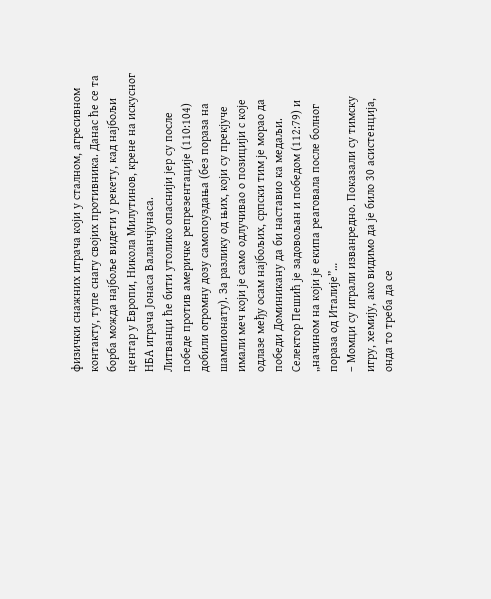физички снажних играча који у сталном, агресивном контакту, тупе снагу својих противника. Данас ће се та борба можда најбоље видети у рекету, кад најбољи центар у Европи, Никола Милутинов, крене на искусног НБА играча Јонаса Валанчјунаса.
Литванци ће бити утолико опаснији јер су после победе против америчке репрезентације (110:104) добили огромну дозу самопоуздања (без пораза на шампионату). За разлику од њих, који су прекјуче имали меч који је само одлучивао о позицији с које одлазе међу осам најбољих, српски тим је морао да победи Доминикану да би наставио ка медаљи. Селектор Пешић је задовољан и победом (112:79) и „начином на који је екипа реаговала после болног пораза од Италије”…
– Момци су играли изванредно. Показали су тимску игру, хемију, ако видимо да је било 30 асистенција, онда то треба да се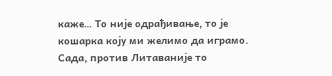каже… То није одрађивање, то је кошарка коју ми желимо да играмо. Сада, против Литаваније то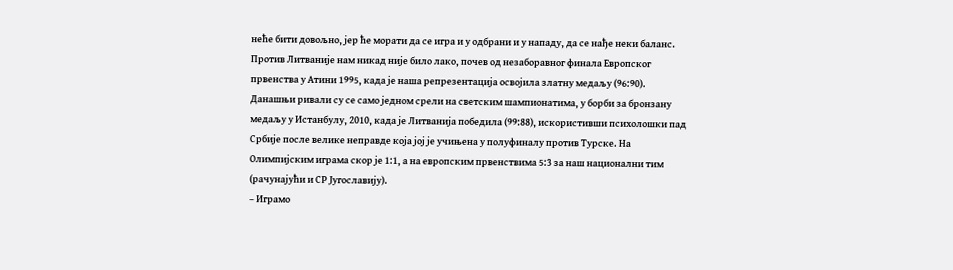неће бити довољно, јер ће морати да се игра и у одбрани и у нападу, да се нађе неки баланс.
Против Литваније нам никад није било лако, почев од незаборавног финала Европског првенства у Атини 1995, када је наша репрезентација освојила златну медаљу (96:90). Данашњи ривали су се само једном срели на светским шампионатима, у борби за бронзану медаљу у Истанбулу, 2010, када је Литванија победила (99:88), искористивши психолошки пад Србије после велике неправде која јој је учињена у полуфиналу против Турске. На Олимпијским играма скор је 1:1, а на европским првенствима 5:3 за наш национални тим (рачунајући и СР Југославију).
– Играмо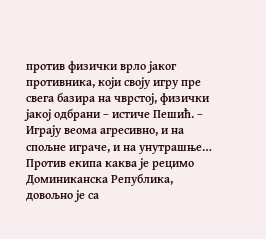против физички врло јаког противника, који своју игру пре свега базира на чврстој, физички јакој одбрани – истиче Пешић. – Играју веома агресивно, и на спољне играче, и на унутрашње… Против екипа каква је рецимо Доминиканска Република, довољно је са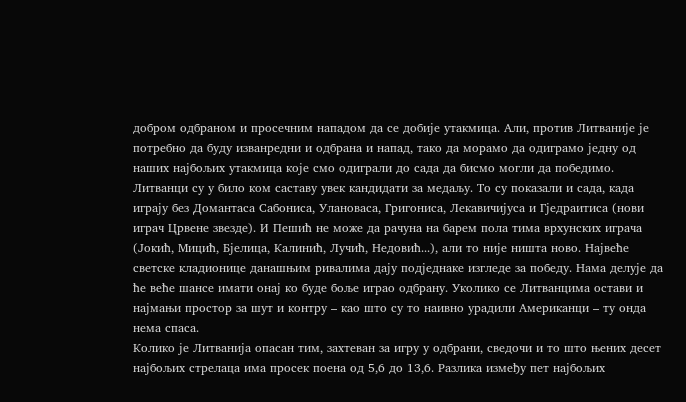добром одбраном и просечним нападом да се добије утакмица. Али, против Литваније је потребно да буду изванредни и одбрана и напад, тако да морамо да одиграмо једну од наших најбољих утакмица које смо одиграли до сада да бисмо могли да победимо.
Литванци су у било ком саставу увек кандидати за медаљу. То су показали и сада, када играју без Домантаса Сабониса, Улановаса, Григониса, Лекавичијуса и Гједраитиса (нови играч Црвене звезде). И Пешић не може да рачуна на барем пола тима врхунских играча (Јокић, Мицић, Бјелица, Калинић, Лучић, Недовић...), али то није ништа ново. Највеће светске кладионице данашњим ривалима дају подједнаке изгледе за победу. Нама делује да ће веће шансе имати онај ко буде боље играо одбрану. Уколико се Литванцима остави и најмањи простор за шут и контру – као што су то наивно урадили Американци – ту онда нема спаса.
Колико је Литванија опасан тим, захтеван за игру у одбрани, сведочи и то што њених десет најбољих стрелаца има просек поена од 5,6 до 13,6. Разлика између пет најбољих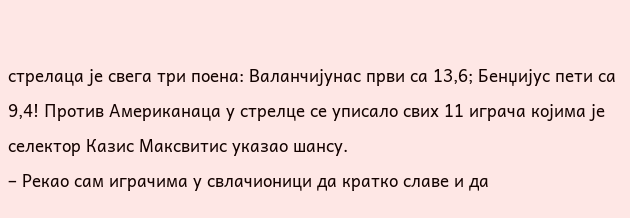стрелаца је свега три поена: Валанчијунас први са 13,6; Бенџијус пети са 9,4! Против Американаца у стрелце се уписало свих 11 играча којима је селектор Казис Максвитис указао шансу.
– Рекао сам играчима у свлачионици да кратко славе и да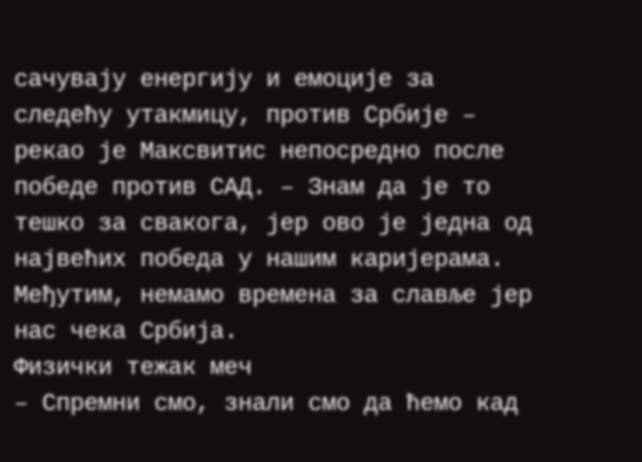сачувају енергију и емоције за следећу утакмицу, против Србије – рекао је Максвитис непосредно после победе против САД. – Знам да је то тешко за свакога, јер ово је једна од највећих победа у нашим каријерама. Међутим, немамо времена за славље јер нас чека Србија.
Физички тежак меч
– Спремни смо, знали смо да ћемо кад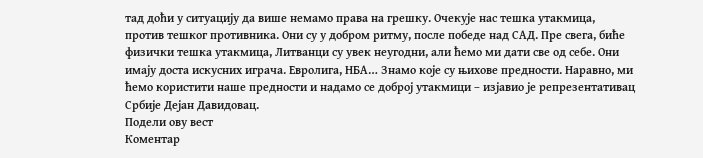тад доћи у ситуацију да више немамо права на грешку. Очекује нас тешка утакмица, против тешког противника. Они су у добром ритму, после победе над САД. Пре свега, биће физички тешка утакмица, Литванци су увек неугодни, али ћемо ми дати све од себе. Они имају доста искусних играча. Евролига, НБА… Знамо које су њихове предности. Наравно, ми ћемо користити наше предности и надамо се доброј утакмици – изјавио је репрезентативац Србије Дејан Давидовац.
Подели ову вест
Комeнтар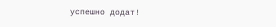успeшно додат!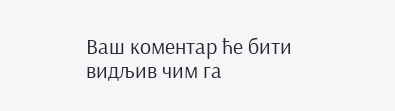Ваш комeнтар ћe бити видљив чим га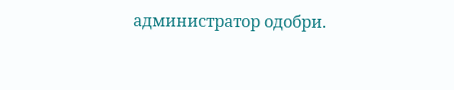администратор одобри.